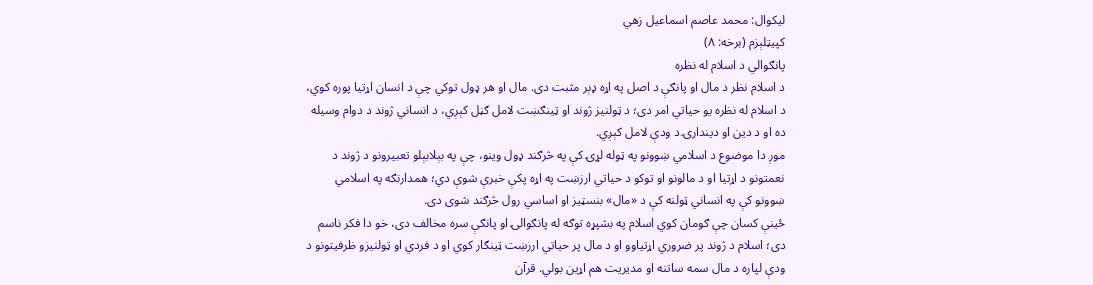لیکوال: محمد عاصم اسماعیل زهي
کپيټلېزم (برخه: ۸)
پانګوالي د اسلام له نظره
د اسلام نظر د مال او پانګې د اصل په اړه ډېر مثبت دی. مال او هر ډول توکي چې د انسان اړتیا پوره کوي، د اسلام له نظره یو حیاتي امر دی؛ د ټولنيز ژوند او ټینګښت لامل ګڼل کېږي، د انساني ژوند د دوام وسیله ده او د دین او ديندارۍ د ودې لامل کېږي.
موږ دا موضوع د اسلامي ښوونو په ټوله لړۍ کې په څرګند ډول وینو، چې په بېلابېلو تعبیرونو د ژوند د نعمتونو د اړتیا او د مالونو او توکو د حیاتي ارزښت په اړه پکې خبرې شوې دي؛ همدارنګه په اسلامي ښوونو کې په انساني ټولنه کې د «مال» بنسټیز او اساسي رول څرګند شوی دی.
ځینې کسان چې ګومان کوي اسلام په بشپړه توګه له پانګوالۍ او پانګې سره مخالف دی، خو دا فکر ناسم دی؛ اسلام د ژوند پر ضروري اړتیاوو او د مال پر حیاتي ارزښت ټینګار کوي او د فردي او ټولنیزو ظرفیتونو د ودې لپاره د مال سمه ساتنه او مديريت هم اړين بولي. قرآن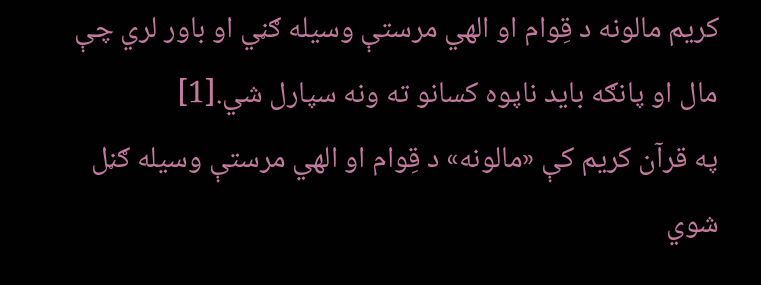کریم مالونه د قِوام او الهي مرستې وسیله ګڼي او باور لري چې مال او پانګه باید ناپوه کسانو ته ونه سپارل شي.[1]
په قرآن کریم کې «مالونه» د قِوام او الهي مرستې وسیله ګڼل شوي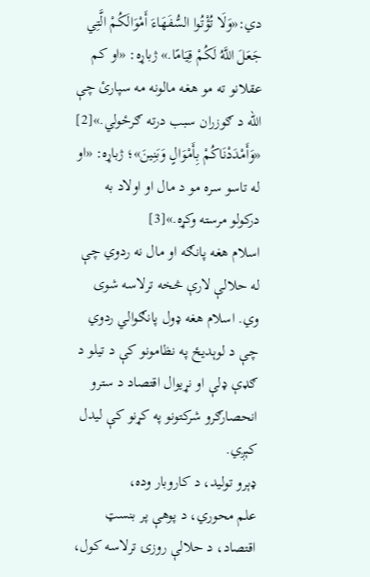دي:«وَلَا تُؤْتُوا السُّفَهَاءَ أَمْوَالَكُمْ الَّتِي جَعَلَ اللَّهُ لَكُمْ قِيَامًا.» ژباړه: «او کم عقلانو ته مو هغه مالونه مه سپارئ چې الله د ګوزران سبب درته ګرځولي.»[2]
«وَأَمْدَدْنَاكُمْ بِأَمْوَالٍ وَبَنِينَ»؛ ژباړه: «او له تاسو سره مو د مال او اولاد به درکولو مرسته وکړه.»[3]
اسلام هغه پانګه او مال نه ردوي چې له حلالې لارې څخه ترلاسه شوی وي. اسلام هغه ډول پانګوالي ردوي چې د لوېدیځ په نظامونو کې د تیلو د ګډې ډلې او نړيوال اقتصاد د سترو انحصارګرو شرکتونو په کړنو کې لیدل کېږي.
ډېرو تولید، د کاروبار وده، علم ‌محوري، د پوهې پر بنسټ اقتصاد، د حلالې روزۍ ترلاسه کول،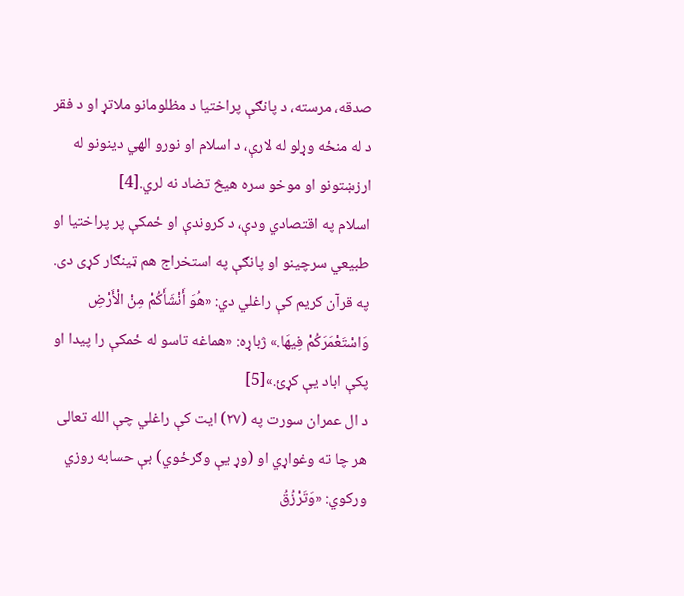صدقه، مرسته، د پانګې پراختیا د مظلومانو ملاتړ او د فقر د له ‌منځه ‌وړلو له لارې، د اسلام او نورو الهي دینونو له ارزښتونو او موخو سره هیڅ تضاد نه لري.[4]
اسلام په اقتصادي ودې، د کروندې او ځمکې پر پراختیا او طبیعي سرچینو او پانګې په استخراج هم ټینګار کړی دی. په قرآن کریم کې راغلي دي: «هُوَ أَنْشَأَكُمْ مِنْ الْأَرْضِ وَاسْتَعْمَرَكُمْ فِيهَا.» ژباړه: «هماغه تاسو له ځمکې را پيدا او پکې اباد يې کړئ.»[5]
د ال عمران سورت په (۲۷) ایت کې راغلي چې الله تعالی هر چا ته وغواړي او (وړ یې وګرځوي) بې حسابه روزي ورکوي: «وَتَرْزُقُ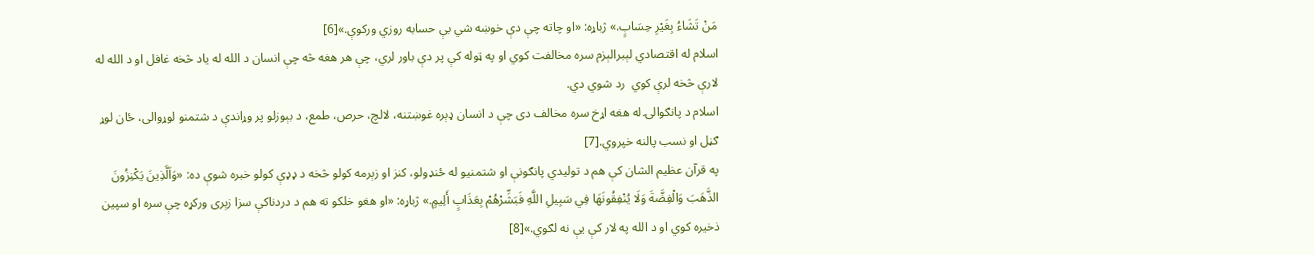مَنْ تَشَاءُ بِغَيْرِ حِسَابٍ.» ژباړه: «او چاته چې دې خوښه شي بې حسابه روزي ورکوې.»[6]
اسلام له اقتصادي لېبرالېزم سره مخالفت کوي او په ټوله کې پر دې باور لري، چې هر هغه څه چې انسان د الله له یاد څخه غافل او د الله له لارې څخه لرې کوي  رد شوي دي.
اسلام د پانګوالۍ له هغه اړخ سره مخالف دی چې د انسان ډېره‌ غوښتنه، لالچ، حرص، طمع، د بېوزلو پر وړاندې د شتمنو لوړوالی، ځان ‌لوړ ګڼل او نسب پالنه خپروي.[7]
په قرآن عظیم ‌الشان کې هم د تولیدي پانګونې او شتمنیو له ځنډولو، کنز او زېرمه کولو څخه د ډډې کولو خبره شوې ده: «وَاَلَّذِينَ يَكْنِزُونَ الذَّهَبَ وَالْفِضَّةَ وَلَا يُنْفِقُونَهَا فِي سَبِيلِ اللَّهِ فَبَشِّرْهُمْ بِعَذَابٍ أَلِيمٍ.» ژباړه: «او هغو خلکو ته هم د دردناکې سزا زېری ورکړه چې سره او سپين ذخيره کوي او د الله په لار کې يې نه لګوي.»[8]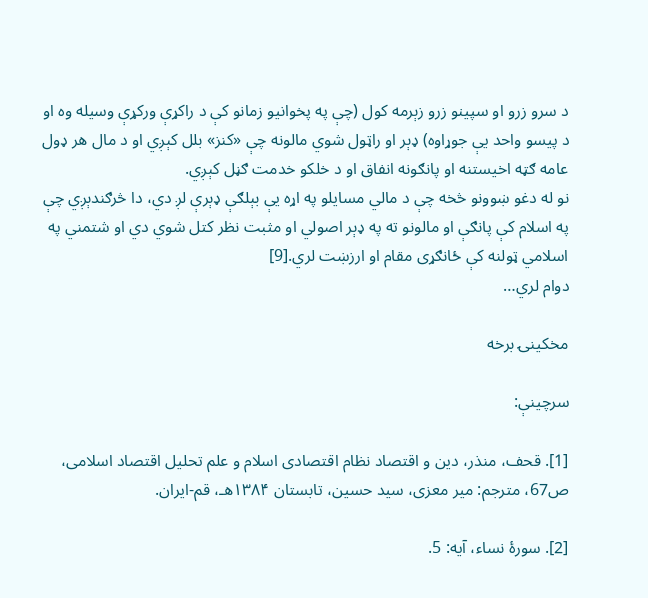د سرو زرو او سپینو زرو زېرمه کول (چې په پخوانیو زمانو کې د راکړې ورکړې وسیله وه او د پیسو واحد یې جوړاوه) ډېر او راټول شوي مالونه چې «کنز» بلل کېږي او د مال هر ډول عامه ګټه اخیستنه او پانګونه انفاق او د خلکو خدمت ګڼل کېږي.
نو له دغو ښوونو څخه چې د مالي مسایلو په اړه یې بېلګې ډېرې لږ دي، دا څرګندېږي چې په اسلام کې پانګې او مالونو ته په ډېر اصولي او مثبت نظر کتل شوي دي او شتمني په اسلامي ټولنه کې ځانګړی مقام او ارزښت لري.[9]
دوام لري…

مخکینۍ برخه

سرچینې:

[1]. قحف، منذر، دین و اقتصاد نظام اقتصادی اسلام و علم تحلیل اقتصاد اسلامی، ص67، مترجم: میر معزی، سید حسین، تابستان ۱۳۸۴هـ، قم-ایران.

[2]. سورۀ نساء، آیه: 5.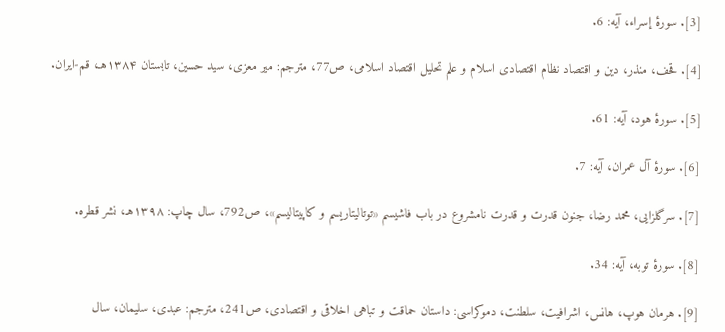[3]. سورۀ إسراء، آیه: 6.

[4]. قحف، منذر، دین و اقتصاد نظام اقتصادی اسلام و علم تحلیل اقتصاد اسلامی، ص77، مترجم: میر معزی، سید حسین، تابستان ۱۳۸۴هـ، قم-ایران.

[5]. سورۀ هود، آیه: 61.

[6]. سورۀ آل عمران، آیه: 7.

[7]. سرگلزایی، محمد رضا، جنون قدرت و قدرت نامشروع در باب فاشیسم «توتالیتاریسم و کاپیتالیسم»، ص792، سال چاپ: ۱۳۹۸هـ، نشر قطره.

[8]. سورۀ توبه، آیه: 34.

[9]. هرمان هوپ، هانس، اشرافیت، سلطنت، دموکراسی: داستان حماقت و تباهی اخلاقی و اقتصادی، ص241، مترجم: عبدی، سلیمان، سال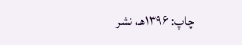چاپ: ۱۳۹۶هـ، نشر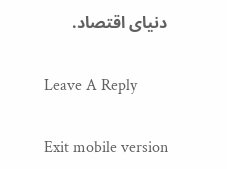دنیای اقتصاد.

Leave A Reply

Exit mobile version